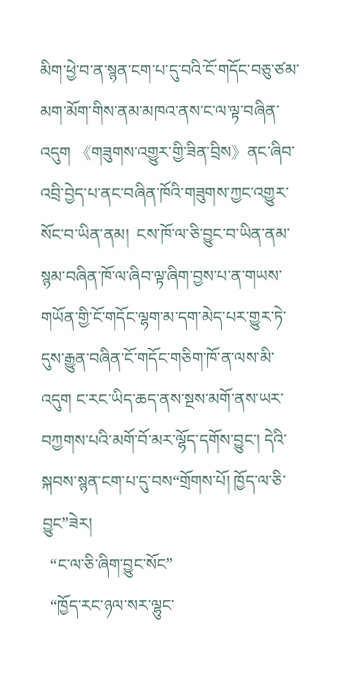མིག་ཕྱེ་བ་ན་སྙན་ངག་པ་དུ་བའི་ངོ་གདོང་བཅུ་ཙམ་མག་མོག་གིས་ནམ་མཁའ་ནས་ང་ལ་ལྟ་བཞིན་འདུག 《གཟུགས་འགྱུར་གྱི་ཟིན་བྲིས》ནང་ཞིབ་འབྲི་བྱེད་པ་ནང་བཞིན་ཁོའི་གཟུགས་ཀྱང་འགྱུར་སོང་བ་ཡིན་ནམ།  ངས་ཁོ་ལ་ཅི་བྱུང་བ་ཡིན་ནམ་སྙམ་བཞིན་ཁོ་ལ་ཞིབ་ལྟ་ཞིག་བྱས་པ་ན་གཡས་གཡོན་གྱི་ངོ་གདོང་ལྷག་མ་དག་མེད་པར་གྱུར་ཏེ་དུས་རྒྱུན་བཞིན་ངོ་གདོང་གཅིག་ཁོ་ན་ལས་མི་འདུག ང་རང་ཡིད་ཆད་ནས་སྔས་མགོ་ནས་ཡར་བཀྱགས་པའི་མགོ་བོ་མར་ལྷོད་དགོས་བྱུང་། དེའི་སྐབས་སྙན་ངག་པ་དུ་བས“གྲོགས་པོ། ཁྱོད་ལ་ཅི་བྱུང”ཟེར།
  “ང་ལ་ཅི་ཞིག་བྱུང་སོང”
  “ཁྱོད་རང་ཉལ་སར་ལྷུང་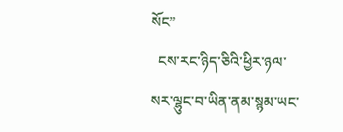སོང”
  ངས་རང་ཉིད་ཅིའི་ཕྱིར་ཉལ་སར་ལྷུང་བ་ཡིན་ནམ་སྙམ་ཡང་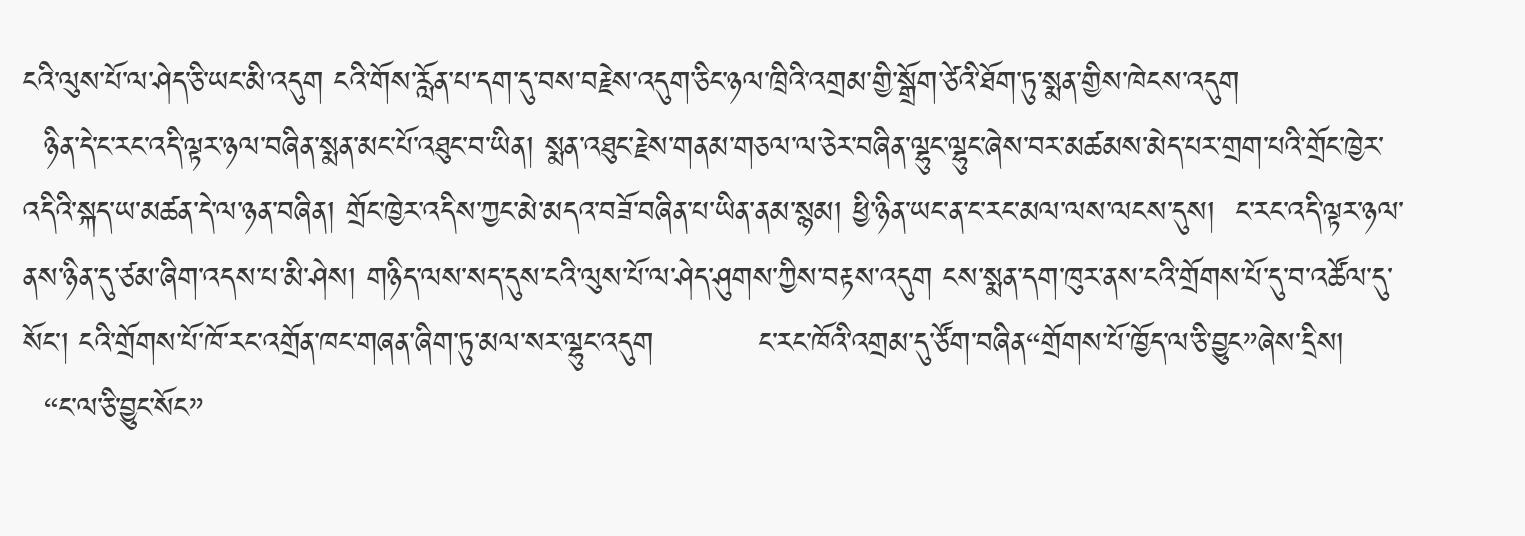ངའི་ལུས་པོ་ལ་ཤེད་ཅི་ཡང་མི་འདུག ངའི་གོས་རློན་པ་དག་དུ་བས་བརྗེས་འདུག་ཅིང་ཉལ་ཁྲིའི་འགྲམ་གྱི་སྒྲོག་ཙེའི་ཐོག་ཏུ་སྨན་གྱིས་ཁེངས་འདུག
  ཉིན་དེ་ང་རང་འདི་ལྟར་ཉལ་བཞིན་སྨན་མང་པོ་འཐུང་བ་ཡིན། སྨན་འཐུང་རྗེས་གནམ་གཅལ་ལ་ཅེར་བཞིན་ལྷུང་ལྷུང་ཞེས་བར་མཚམས་མེད་པར་གྲག་པའི་གྲོང་ཁྱེར་འདིའི་སྐད་ཡ་མཚན་དེ་ལ་ཉན་བཞིན། གྲོང་ཁྱེར་འདིས་ཀྱང་མེ་མདའ་བཟོ་བཞིན་པ་ཡིན་ནམ་སྙམ། ཕྱི་ཉིན་ཡང་ན་ང་རང་མལ་ལས་ལངས་དུས།  ང་རང་འདི་ལྟར་ཉལ་ནས་ཉིན་དུ་ཙམ་ཞིག་འདས་པ་མི་ཤེས། གཉིད་ལས་སད་དུས་ངའི་ལུས་པོ་ལ་ཤེད་ཤུགས་ཀྱིས་བརྟས་འདུག ངས་སྨན་དག་ཁུར་ནས་ངའི་གྲོགས་པོ་དུ་བ་འཚོལ་དུ་སོང་། ངའི་གྲོགས་པོ་ཁོ་རང་འགྲོན་ཁང་གཞན་ཞིག་ཏུ་མལ་སར་ལྷུང་འདུག          ང་རང་ཁོའི་འགྲམ་དུ་ཙོག་བཞིན“གྲོགས་པོ་ཁྱོད་ལ་ཅི་བྱུང”ཞེས་དྲིས།
  “ང་ལ་ཅི་བྱུང་སོང”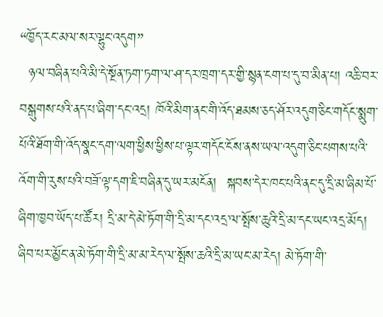“ཁྱོད་རང་མལ་སར་ལྷུང་འདུག”
  ཉལ་བཞིན་པའི་མི་དེ་སྔོན་ཏག་ཏག་ལ་ཤ་དར་ཁྲག་དར་གྱི་སྙན་ངག་པ་དུ་བ་མིན་པ། འཆི་བར་བསྒུགས་པའི་ནད་པ་ཞིག་དང་འདྲ། ཁོའི་མིག་ནང་གི་འོད་ཐམས་ཅད་ཤོར་འདུག་ཅིང་གདོང་སྨུག་པོའི་ཐོག་གི་འོད་སྣང་དག་ལག་ཕྱིས་ཕྱིས་པ་ལྟར་གདོང་ངོས་ནས་ཡལ་འདུག་ཅིང་པགས་པའི་འོག་གི་རུས་པའི་བཟོ་ལྟ་དག་ཇི་བཞིན་དུ་ཡར་མངོན།  སྐབས་དེར་ཁང་པའི་ནང་དུ་དྲི་མ་ཞིམ་པོ་ཞིག་ཁྱབ་ཡོད་པ་ཚོར། དྲི་མ་དེ་མེ་ཏོག་གི་དྲི་མ་དང་འདྲ་ལ་སྤོས་ཆུའི་དྲི་མ་དང་ཡང་འདྲ་མོད། ཞིབ་པར་མྱོང་ན་མེ་ཏོག་གི་དྲི་མ་མ་རེད་ལ་སྤོས་ཆའི་དྲི་མ་ཡང་མ་རེད། མེ་ཏོག་གི་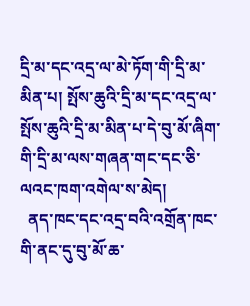དྲི་མ་དང་འདྲ་ལ་མེ་ཏོག་གི་དྲི་མ་མིན་པ། སྤོས་ཆུའི་དྲི་མ་དང་འདྲ་ལ་སྤོས་ཆུའི་དྲི་མ་མིན་པ་དེ་བུ་མོ་ཞིག་གི་དྲི་མ་ལས་གཞན་གང་དང་ཅི་ལའང་ཁག་འགེལ་ས་མེད།
  ནད་ཁང་དང་འདྲ་བའི་འགྲོན་ཁང་གི་ནང་དུ་བུ་མོ་ཆ་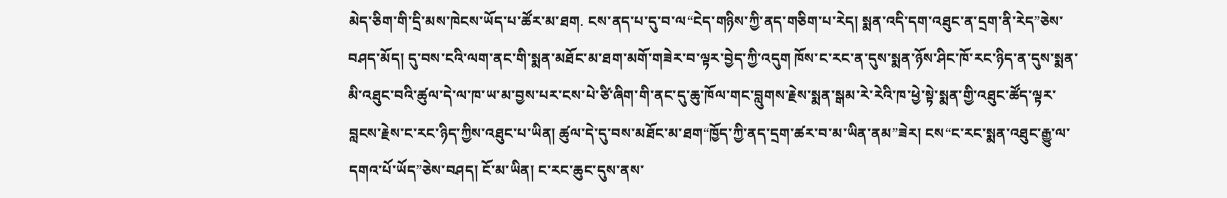མེད་ཅིག་གི་དྲི་མས་ཁེངས་ཡོད་པ་ཚོར་མ་ཐག. ངས་ནད་པ་དུ་བ་ལ“ངེད་གཉིས་ཀྱི་ནད་གཅིག་པ་རེད། སྨན་འདི་དག་འཐུང་ན་དྲག་ནི་རེད”ཅེས་བཤད་མོད། དུ་བས་ངའི་ལག་ནང་གི་སྨན་མཐོང་མ་ཐག་མགོ་གཟེར་བ་ལྟར་བྱེད་ཀྱི་འདུག ཁོས་ང་རང་ན་དུས་སྨན་ཉོས་ཤིང་ཁོ་རང་ཉིད་ན་དུས་སྨན་མི་འཐུང་བའི་ཚུལ་དེ་ལ་ཁ་ཡ་མ་བྱས་པར་ངས་པེ་ཙི་ཞིག་གི་ནང་དུ་ཆུ་ཁོལ་གང་བླུགས་རྗེས་སྨན་སྒམ་རེ་རེའི་ཁ་ཕྱེ་སྟེ་སྨན་གྱི་འཐུང་ཚོད་ལྟར་བླངས་རྗེས་ང་རང་ཉིད་ཀྱིས་འཐུང་པ་ཡིན། ཚུལ་དེ་དུ་བས་མཐོང་མ་ཐག“ཁྱོད་ཀྱི་ནད་དྲག་ཚར་བ་མ་ཡིན་ནམ”ཟེར། ངས“ང་རང་སྨན་འཐུང་རྒྱུ་ལ་དགའ་པོ་ཡོད”ཅེས་བཤད། ངོ་མ་ཡིན། ང་རང་ཆུང་དུས་ནས་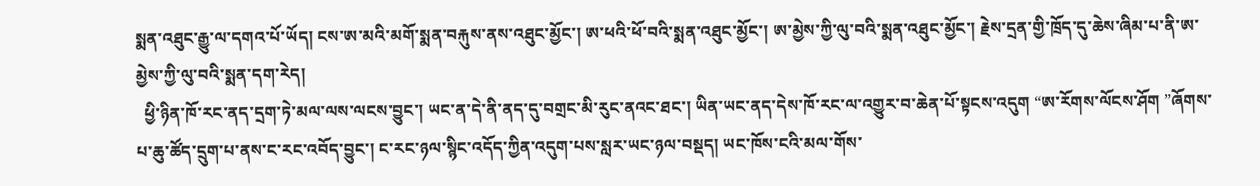སྨན་འཐུང་རྒྱུ་ལ་དགའ་པོ་ཡོད། ངས་ཨ་མའི་མགོ་སྨན་བརྐུས་ནས་འཐུང་མྱོང་། ཨ་ཕའི་ཕོ་བའི་སྨན་འཐུང་མྱོང་། ཨ་མྱེས་ཀྱི་ལུ་བའི་སྨན་འཐུང་མྱོང་། རྗེས་དྲན་གྱི་ཁྲོད་དུ་ཆེས་ཞིམ་པ་ནི་ཨ་མྱེས་ཀྱི་ལུ་བའི་སྨན་དག་རེད།
  ཕྱི་ཉིན་ཁོ་རང་ནད་དྲག་ཏེ་མལ་ལས་ལངས་བྱུང་། ཡང་ན་དེ་ནི་ནད་དུ་བགྲང་མི་རུང་ནའང་ཐང་། ཡིན་ཡང་ནད་དེས་ཁོ་རང་ལ་འགྱུར་བ་ཆེན་པོ་སྟངས་འདུག “ཨ་རོགས་ལོངས་ཤོག ”ཞོགས་པ་ཆུ་ཚོད་དྲུག་པ་ནས་ང་རང་འབོད་བྱུང་། ང་རང་ཉལ་སྙིང་འདོད་ཀྱིན་འདུག་པས་སླར་ཡང་ཉལ་བསྡད། ཡང་ཁོས་ངའི་མལ་གོས་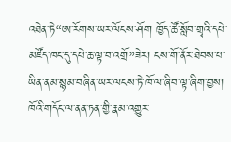འཐེན་ཏེ“ཨ་རོགས་ཡར་ལོངས་ཤོག ཁྱོད་ཚོ་སློབ་གྲྭའི་དཔེ་མཛོད་ཁང་དུ་དཔེ་ཆ་ལྟ་བ་འགྲོ”ཟེར། ངས་གོ་ནོར་ཐེབས་པ་ཡིན་ནམ་སྙམ་བཞིན་ཡར་ལངས་ཏེ་ཁོ་ལ་ཞིབ་ལྟ་ཞིག་བྱས། ཁོའི་གདོང་ལ་ནན་ཏན་གྱི་རྣམ་འགྱུར་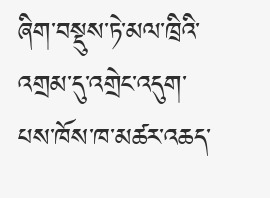ཞིག་བསྡུས་ཏེ་མལ་ཁྲིའི་འགྲམ་དུ་འགྲེང་འདུག་པས་ཁོས་ཁ་མཚར་འཆད་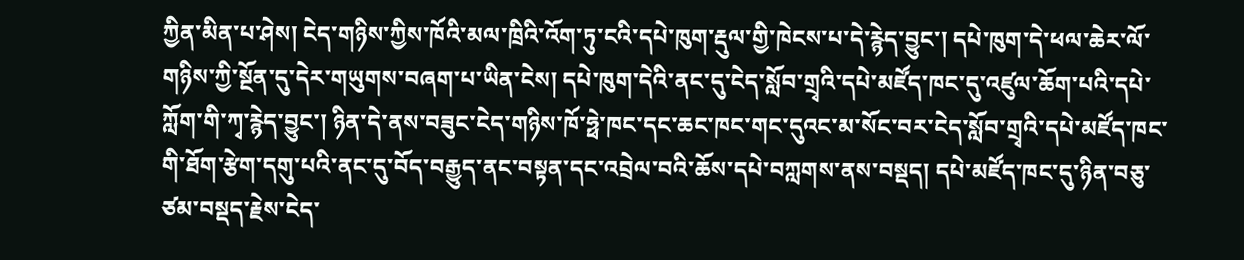ཀྱིན་མིན་པ་ཤེས། ངེད་གཉིས་ཀྱིས་ཁོའི་མལ་ཁྲིའི་འོག་ཏུ་ངའི་དཔེ་ཁུག་རྡུལ་གྱི་ཁེངས་པ་དེ་རྙེད་བྱུང་། དཔེ་ཁུག་དེ་ཕལ་ཆེར་ལོ་གཉིས་ཀྱི་སྔོན་དུ་དེར་གཡུགས་བཞག་པ་ཡིན་ངེས། དཔེ་ཁུག་དེའི་ནང་དུ་ངེད་སློབ་གྲྭའི་དཔེ་མཛོད་ཁང་དུ་འཛུལ་ཆོག་པའི་དཔེ་ཀློག་གི་ཀྭ་རྙེད་བྱུང་། ཉིན་དེ་ནས་བཟུང་ངེད་གཉིས་ཁོ་ཧྥེ་ཁང་དང་ཆང་ཁང་གང་དུའང་མ་སོང་བར་ངེད་སློབ་གྲྭའི་དཔེ་མཛོད་ཁང་གི་ཐོག་རྩེག་དགུ་པའི་ནང་དུ་བོད་བརྒྱུད་ནང་བསྟན་དང་འབྲེལ་བའི་ཆོས་དཔེ་བཀླགས་ནས་བསྡད། དཔེ་མཛོད་ཁང་དུ་ཉིན་བཅུ་ཙམ་བསྡད་རྗེས་ངེད་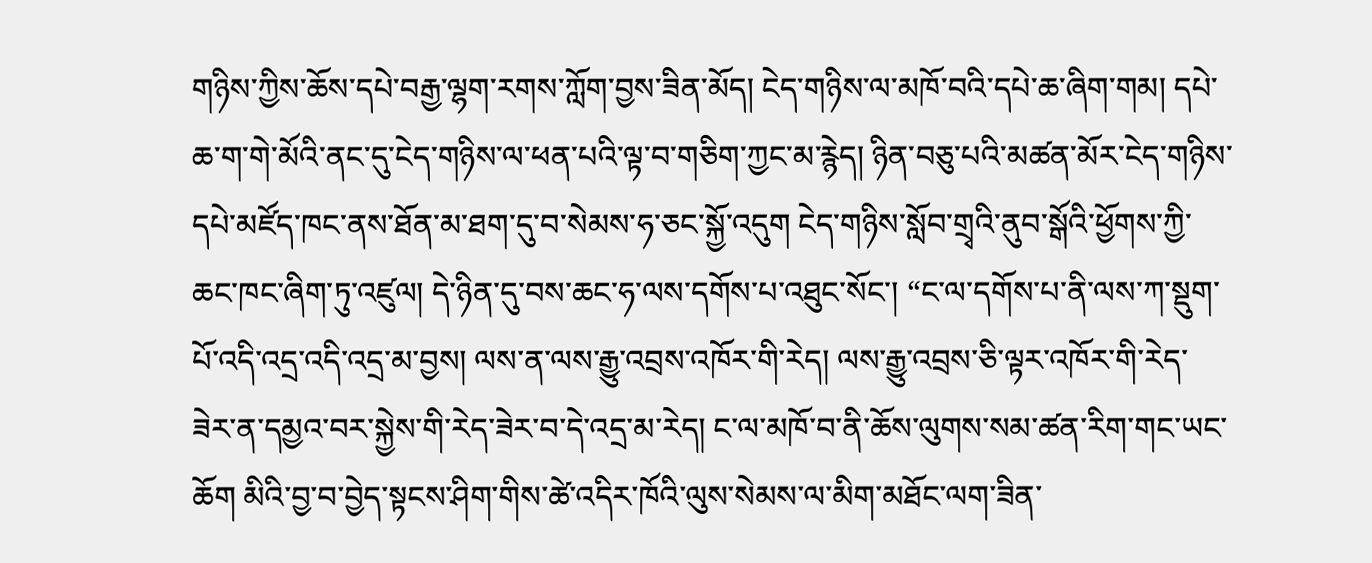གཉིས་ཀྱིས་ཆོས་དཔེ་བརྒྱ་ལྷག་རགས་ཀློག་བྱས་ཟིན་མོད། ངེད་གཉིས་ལ་མཁོ་བའི་དཔེ་ཆ་ཞིག་གམ། དཔེ་ཆ་ག་གེ་མོའི་ནང་དུ་ངེད་གཉིས་ལ་ཕན་པའི་ལྟ་བ་གཅིག་ཀྱང་མ་རྙེད། ཉིན་བཅུ་པའི་མཚན་མོར་ངེད་གཉིས་དཔེ་མཛོད་ཁང་ནས་ཐོན་མ་ཐག་དུ་བ་སེམས་ཧ་ཅང་སྐྱོ་འདུག ངེད་གཉིས་སློབ་གྲྭའི་ནུབ་སྒོའི་ཕྱོགས་ཀྱི་ཆང་ཁང་ཞིག་ཏུ་འཛུལ། དེ་ཉིན་དུ་བས་ཆང་ཧ་ལས་དགོས་པ་འཐུང་སོང་། “ང་ལ་དགོས་པ་ནི་ལས་ཀ་སྡུག་པོ་འདི་འདྲ་འདི་འདྲ་མ་བྱས། ལས་ན་ལས་རྒྱུ་འབྲས་འཁོར་གི་རེད། ལས་རྒྱུ་འབྲས་ཅི་ལྟར་འཁོར་གི་རེད་ཟེར་ན་དམྱའ་བར་སྐྱེས་གི་རེད་ཟེར་བ་དེ་འདྲ་མ་རེད། ང་ལ་མཁོ་བ་ནི་ཆོས་ལུགས་སམ་ཚན་རིག་གང་ཡང་ཆོག མིའི་བྱ་བ་བྱེད་སྟངས་ཤིག་གིས་ཚེ་འདིར་ཁོའི་ལུས་སེམས་ལ་མིག་མཐོང་ལག་ཟིན་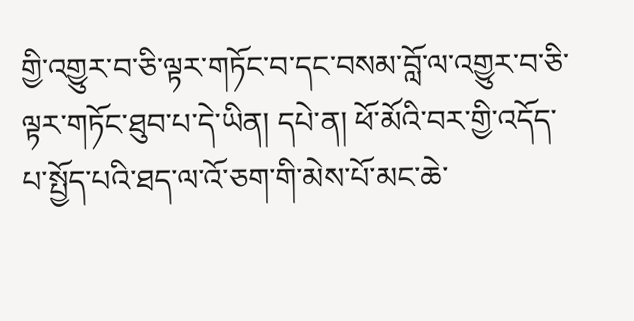གྱི་འགྱུར་བ་ཅི་ལྟར་གཏོང་བ་དང་བསམ་བློ་ལ་འགྱུར་བ་ཅི་ལྟར་གཏོང་ཐུབ་པ་དེ་ཡིན། དཔེ་ན། ཕོ་མོའི་བར་གྱི་འདོད་པ་སྤྱོད་པའི་ཐད་ལ་འོ་ཅག་གི་མེས་པོ་མང་ཆེ་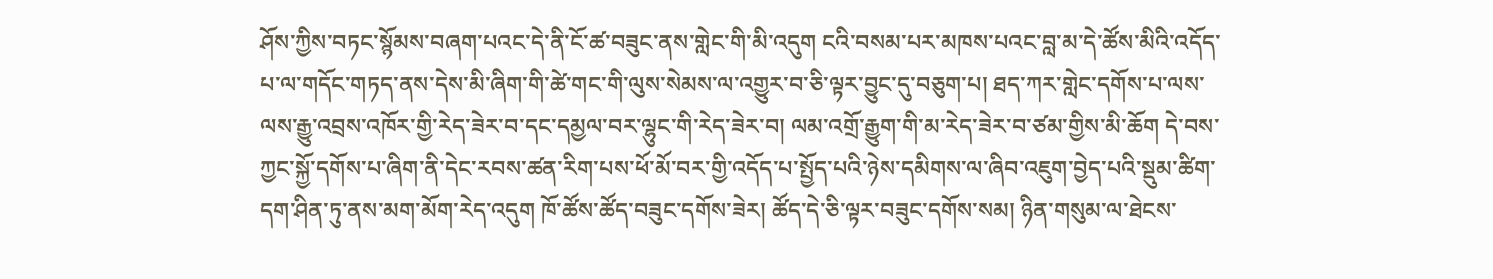ཤོས་ཀྱིས་བཏང་སྙོམས་བཞག་པའང་དེ་ནི་ངོ་ཚ་བཟུང་ནས་གླེང་གི་མི་འདུག ངའི་བསམ་པར་མཁས་པའང་བླ་མ་དེ་ཚོས་མིའི་འདོད་པ་ལ་གདོང་གཏད་ནས་དེས་མི་ཞིག་གི་ཚེ་གང་གི་ལུས་སེམས་ལ་འགྱུར་བ་ཅི་ལྟར་བྱུང་དུ་བཅུག་པ། ཐད་ཀར་གླེང་དགོས་པ་ལས་ལས་རྒྱུ་འབྲས་འཁོར་གྱི་རེད་ཟེར་བ་དང་དམྱལ་བར་ལྷུང་གི་རེད་ཟེར་བ། ལམ་འགྲོ་རྒྱུག་གི་མ་རེད་ཟེར་བ་ཙམ་གྱིས་མི་ཆོག དེ་བས་ཀྱང་སྐྱོ་དགོས་པ་ཞིག་ནི་དེང་རབས་ཚན་རིག་པས་ཕོ་མོ་བར་གྱི་འདོད་པ་སྤྱོད་པའི་ཉེས་དམིགས་ལ་ཞིབ་འཇུག་བྱེད་པའི་སྡུམ་ཚིག་དག་ཤིན་ཏུ་ནས་མག་མོག་རེད་འདུག ཁོ་ཚོས་ཚོད་བཟུང་དགོས་ཟེར། ཚོད་དེ་ཅི་ལྟར་བཟུང་དགོས་སམ། ཉིན་གསུམ་ལ་ཐེངས་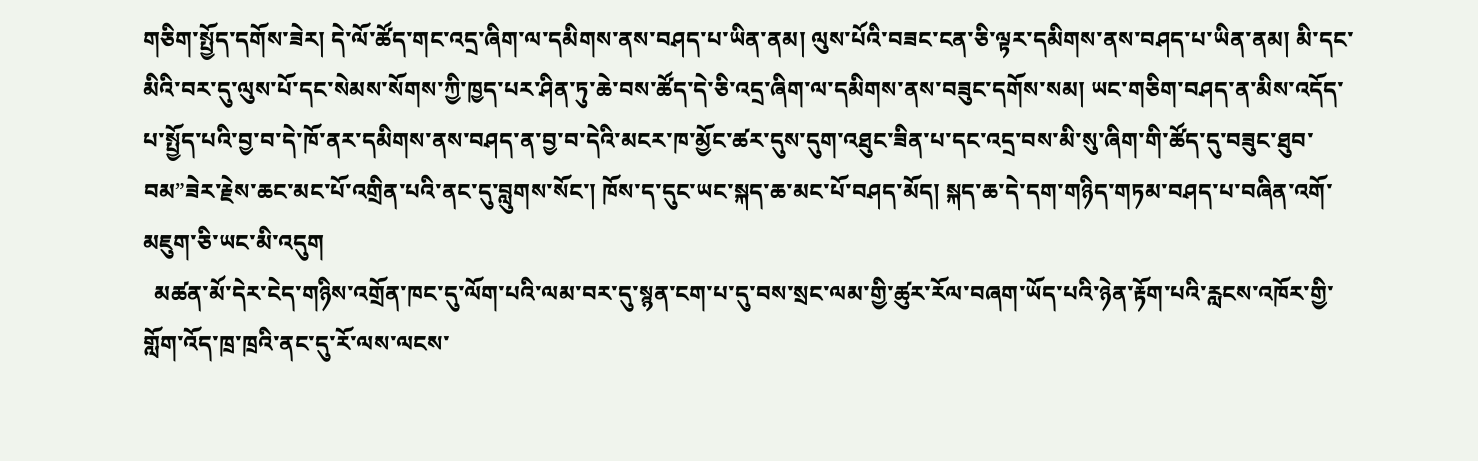གཅིག་སྤྱོད་དགོས་ཟེར། དེ་ལོ་ཚོད་གང་འདྲ་ཞིག་ལ་དམིགས་ནས་བཤད་པ་ཡིན་ནམ། ལུས་པོའི་བཟང་ངན་ཅི་ལྟར་དམིགས་ནས་བཤད་པ་ཡིན་ནམ། མི་དང་མིའི་བར་དུ་ལུས་པོ་དང་སེམས་སོགས་ཀྱི་ཁྱད་པར་ཤིན་ཏུ་ཆེ་བས་ཚོད་དེ་ཅི་འདྲ་ཞིག་ལ་དམིགས་ནས་བཟུང་དགོས་སམ། ཡང་གཅིག་བཤད་ན་མིས་འདོད་པ་སྤྱོད་པའི་བྱ་བ་དེ་ཁོ་ནར་དམིགས་ནས་བཤད་ན་བྱ་བ་དེའི་མངར་ཁ་མྱོང་ཚར་དུས་དུག་འཐུང་ཟིན་པ་དང་འདྲ་བས་མི་སུ་ཞིག་གི་ཚོད་དུ་བཟུང་ཐུབ་བམ”ཟེར་རྗེས་ཆང་མང་པོ་འགྲིན་པའི་ནང་དུ་བླུགས་སོང་། ཁོས་ད་དུང་ཡང་སྐད་ཆ་མང་པོ་བཤད་མོད། སྐད་ཆ་དེ་དག་གཉིད་གཏམ་བཤད་པ་བཞིན་འགོ་མཇུག་ཅི་ཡང་མི་འདུག
  མཚན་མོ་དེར་ངེད་གཉིས་འགྲོན་ཁང་དུ་ལོག་པའི་ལམ་བར་དུ་སྙན་ངག་པ་དུ་བས་སྲང་ལམ་གྱི་ཚུར་རོལ་བཞག་ཡོད་པའི་ཉེན་རྟོག་པའི་རླངས་འཁོར་གྱི་གློག་འོད་ཁྲ་ཁྲའི་ནང་དུ་རོ་ལས་ལངས་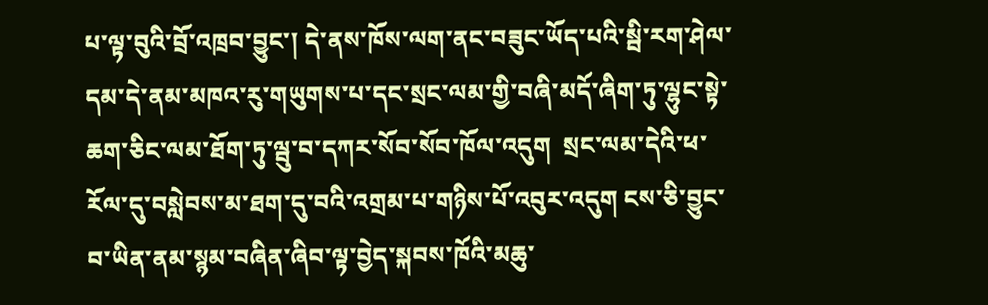པ་ལྟ་བུའི་བྲོ་འཁྲབ་བྱུང་། དེ་ནས་ཁོས་ལག་ནང་བཟུང་ཡོད་པའི་སྦི་རག་ཤེལ་དམ་དེ་ནམ་མཁའ་རུ་གཡུགས་པ་དང་སྲང་ལམ་གྱི་བཞི་མདོ་ཞིག་ཏུ་ལྷུང་སྟེ་ཆག་ཅིང་ལམ་ཐོག་ཏུ་ལྦུ་བ་དཀར་སོབ་སོབ་ཁོལ་འདུག  སྲང་ལམ་དེའི་ཕ་རོལ་དུ་བསླེབས་མ་ཐག་དུ་བའི་འགྲམ་པ་གཉིས་པོ་འབུར་འདུག ངས་ཅི་བྱུང་བ་ཡིན་ནམ་སྙམ་བཞིན་ཞིབ་ལྟ་བྱེད་སྐབས་ཁོའི་མཆུ་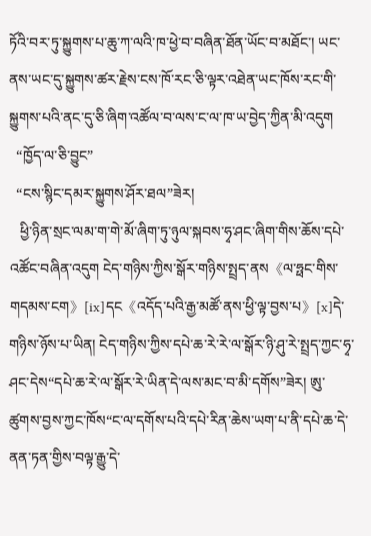ཏོའི་བར་ཏུ་སྐྱུགས་པ་ཆུ་ཀ་ལའི་ཁ་ཕྱེ་བ་བཞིན་ཐོན་ཡོང་བ་མཐོང་། ཡང་ནས་ཡང་དུ་སྐྱུགས་ཚར་རྗེས་ངས་ཁོ་རང་ཅི་ལྟར་འཐེན་ཡང་ཁོས་རང་གི་སྐྱུགས་པའི་ནང་དུ་ཅི་ཞིག་འཚོལ་བ་ལས་ང་ལ་ཁ་ཡ་བྱེད་ཀྱིན་མི་འདུག
  “ཁྱོད་ལ་ཅི་བྱུང”
  “ངས་སྙིང་དམར་སྐྱུགས་ཤོར་ཐལ”ཟེར།
   ཕྱི་ཉིན་སྲང་ལམ་ག་གེ་མོ་ཞིག་ཏུ་ཉུལ་སྐབས་ཧྭ་ཤང་ཞིག་གིས་ཆོས་དཔེ་འཚོང་བཞིན་འདུག ངེད་གཉིས་ཀྱིས་སྒོར་གཉིས་སྤྲད་ནས《ལ་ཧྥང་གིས་གདམས་ངག》[ix]དང《འདོད་པའི་རྒྱ་མཚོ་ནས་ཕྱི་ལྟ་བྱས་པ》[x]དེ་གཉིས་ཉོས་པ་ཡིན། ངེད་གཉིས་ཀྱིས་དཔེ་ཆ་རེ་རེ་ལ་སྒོར་ཉི་ཤུ་རེ་སྤྲད་ཀྱང་ཧྭ་ཤང་དེས“དཔེ་ཆ་རེ་ལ་སྒོར་རེ་ཡིན་དེ་ལས་མང་བ་མི་དགོས”ཟེར། ཨུ་ཚུགས་བྱས་ཀྱང་ཁོས“ང་ལ་དགོས་པའི་དཔེ་རིན་ཆེས་ཡག་པ་ནི་དཔེ་ཆ་དེ་ནན་ཏན་གྱིས་བལྟ་རྒྱུ་དེ་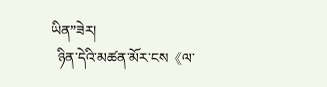ཡིན”ཟེར།
  ཉིན་དེའི་མཚན་མོར་ངས《ལ་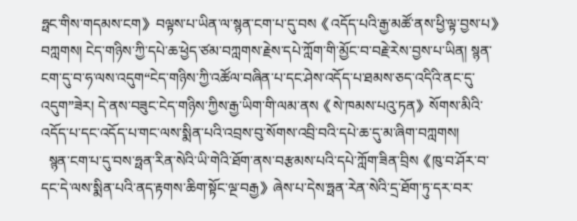ཧྥང་གིས་གདམས་ངག》བལྟས་པ་ཡིན་ལ་སྙན་ངག་པ་དུ་བས《འདོད་པའི་རྒྱ་མཚོ་ནས་ཕྱི་ལྟ་བྱས་པ》བཀླགས། ངེད་གཉིས་ཀྱི་དཔེ་ཆ་ཕྱེད་ཙམ་བཀླགས་རྗེས་དཔེ་ཀློག་གི་མྱོང་བ་བརྗེ་རེས་བྱས་པ་ཡིན། སྙན་ངག་དུ་བ་ཧ་ལས་འདུག“ངེད་གཉིས་ཀྱི་འཚོལ་བཞིན་པ་དང་ཤེས་འདོད་པ་ཐམས་ཅད་འདིའི་ནང་དུ་འདུག”ཟེར། དེ་ནས་བཟུང་ངེད་གཉིས་ཀྱིས་རྒྱ་ཡིག་གི་ལམ་ནས《སེ་ཁམས་པའུ་ཏན》སོགས་མིའི་འདོད་པ་དང་འདོད་པ་གང་ལས་སྨིན་པའི་འབྲས་བུ་སོགས་འབྲི་བའི་དཔེ་ཆ་དུ་མ་ཞིག་བཀླགས།
  སྙན་ངག་པ་དུ་བས་ཧྥན་རིན་སེའི་ཡི་གེའི་ཐོག་ནས་བརྩམས་པའི་དཔེ་ཀློག་ཟིན་བྲིས《ཁུ་བ་ཤོར་བ་དང་དེ་ལས་སྨིན་པའི་ནད་རྟགས་ཆིག་སྟོང་ལྔ་བརྒྱ》ཞེས་པ་དེས་ཧྥན་རེན་སེའི་དྲ་ཐོག་ཏུ་དར་བར་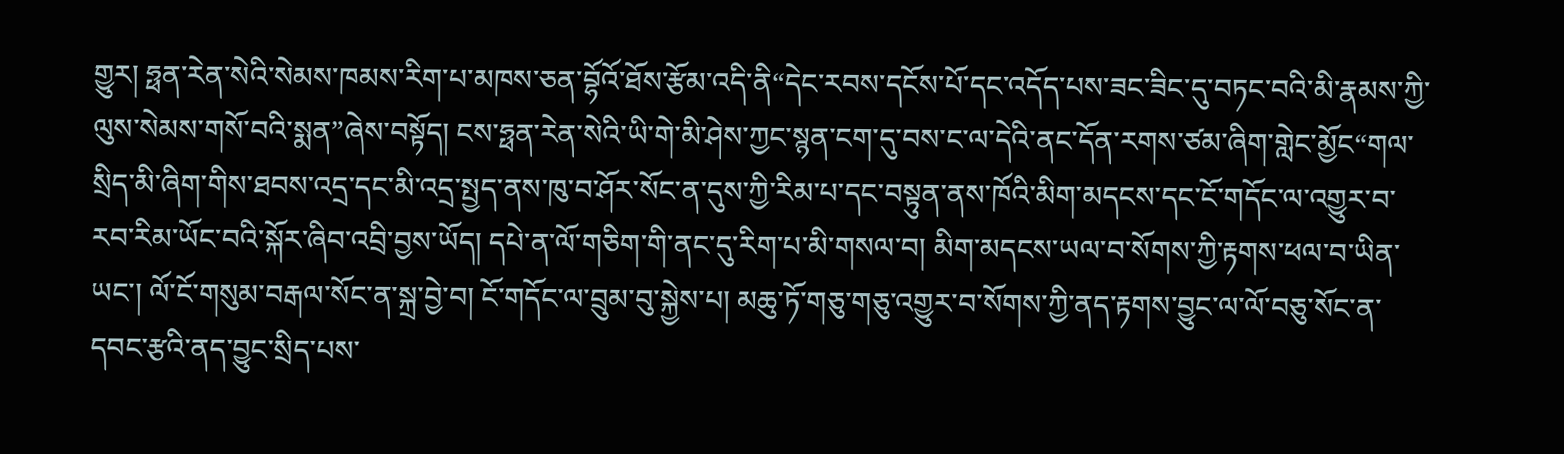གྱུར། ཧྥན་རེན་སེའི་སེམས་ཁམས་རིག་པ་མཁས་ཅན་བྷོའོ་ཐོས་རྩོམ་འདི་ནི“དེང་རབས་དངོས་པོ་དང་འདོད་པས་ཟང་ཟིང་དུ་བཏང་བའི་མི་རྣམས་ཀྱི་ལུས་སེམས་གསོ་བའི་སྨན”ཞེས་བསྟོད། ངས་ཧྥན་རེན་སེའི་ཡི་གེ་མི་ཤེས་ཀྱང་སྙན་ངག་དུ་བས་ང་ལ་དེའི་ནང་དོན་རགས་ཙམ་ཞིག་གླེང་མྱོང“གལ་སྲིད་མི་ཞིག་གིས་ཐབས་འདྲ་དང་མི་འདྲ་སྤྱད་ནས་ཁུ་བ་ཤོར་སོང་ན་དུས་ཀྱི་རིམ་པ་དང་བསྟུན་ནས་ཁོའི་མིག་མདངས་དང་ངོ་གདོང་ལ་འགྱུར་བ་རབ་རིམ་ཡོང་བའི་སྐོར་ཞིབ་འབྲི་བྱས་ཡོད། དཔེ་ན་ལོ་གཅིག་གི་ནང་དུ་རིག་པ་མི་གསལ་བ། མིག་མདངས་ཡལ་བ་སོགས་ཀྱི་རྟགས་ཕལ་བ་ཡིན་ཡང་། ལོ་ངོ་གསུམ་བརྒལ་སོང་ན་སྐྲ་བྱེ་བ། ངོ་གདོང་ལ་བྲུམ་བུ་སྐྱེས་པ། མཆུ་ཏོ་གཅུ་གཅུ་འགྱུར་བ་སོགས་ཀྱི་ནད་རྟགས་བྱུང་ལ་ལོ་བཅུ་སོང་ན་དབང་རྩའི་ནད་བྱུང་སྲིད་པས་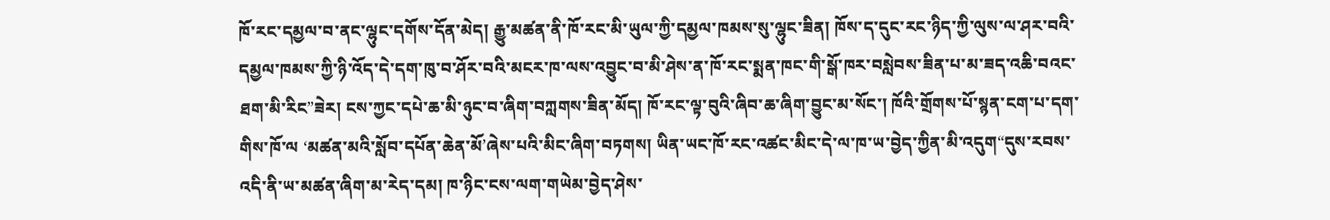ཁོ་རང་དམྱལ་བ་ནང་ལྷུང་དགོས་དོན་མེད། རྒྱུ་མཚན་ནི་ཁོ་རང་མི་ཡུལ་ཀྱི་དམྱལ་ཁམས་སུ་ལྷུང་ཟིན། ཁོས་ད་དུང་རང་ཉིད་ཀྱི་ལུས་ལ་ཤར་བའི་དམྱལ་ཁམས་ཀྱི་ཉི་འོད་དེ་དག་ཁུ་བ་ཤོར་བའི་མངར་ཁ་ལས་འབྱུང་བ་མི་ཤེས་ན་ཁོ་རང་སྨན་ཁང་གི་སྒོ་ཁར་བསླེབས་ཟིན་པ་མ་ཟད་འཆི་བའང་ཐག་མི་རིང”ཟེར། ངས་ཀྱང་དཔེ་ཆ་མི་ཉུང་བ་ཞིག་བཀླགས་ཟིན་མོད། ཁོ་རང་ལྟ་བུའི་ཞིབ་ཆ་ཞིག་བྱུང་མ་སོང་། ཁོའི་གྲོགས་པོ་སྙན་ངག་པ་དག་གིས་ཁོ་ལ ‘མཚན་མའི་སློབ་དཔོན་ཆེན་མོ’ཞེས་པའི་མིང་ཞིག་བཏགས། ཡིན་ཡང་ཁོ་རང་འཚང་མིང་དེ་ལ་ཁ་ཡ་བྱེད་ཀྱིན་མི་འདུག“དུས་རབས་འདི་ནི་ཡ་མཚན་ཞིག་མ་རེད་དམ། ཁ་ཉིང་ངས་ལག་གཡེམ་བྱེད་ཤེས་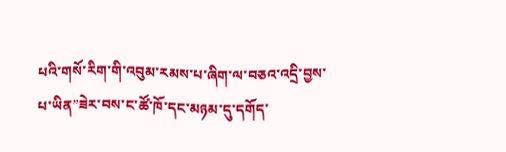པའི་གསོ་རིག་གི་འབུམ་རམས་པ་ཞིག་ལ་བཅའ་འདྲི་བྱས་པ་ཡིན”ཟེར་བས་ང་ཚོ་ཁོ་དང་མཉམ་དུ་དགོད་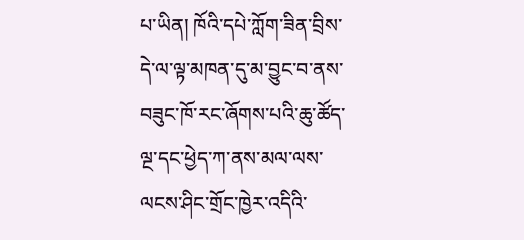པ་ཡིན། ཁོའི་དཔེ་ཀློག་ཟིན་བྲིས་དེ་ལ་ལྟ་མཁན་དུ་མ་བྱུང་བ་ནས་བཟུང་ཁོ་རང་ཞོགས་པའི་ཆུ་ཚོད་ལྔ་དང་ཕྱེད་ཀ་ནས་མལ་ལས་ལངས་ཤིང་གྲོང་ཁྱེར་འདིའི་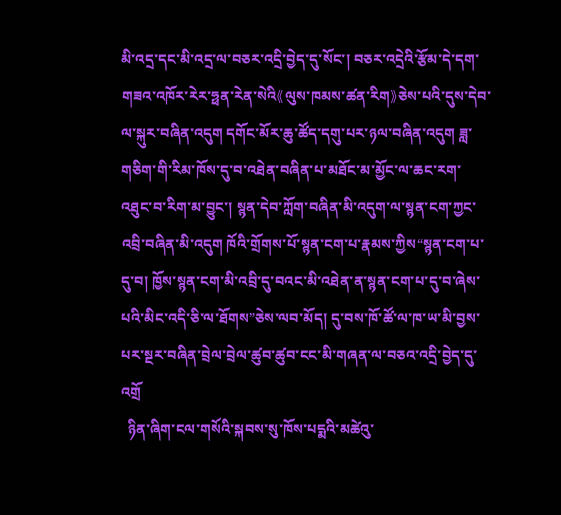མི་འདྲ་དང་མི་འདྲ་ལ་བཅར་འདྲི་བྱེད་དུ་སོང་། བཅར་འདྲེའི་རྩོམ་དེ་དག་གཟའ་འཁོར་རེར་ཧྥན་རེན་སེའི《ལུས་ཁམས་ཚན་རིག》ཅེས་པའི་དུས་དེབ་ལ་སྐུར་བཞིན་འདུག དགོང་མོར་ཆུ་ཚོད་དགུ་པར་ཉལ་བཞིན་འདུག ཟླ་གཅིག་གི་རིམ་ཁོས་དུ་བ་འཐེན་བཞིན་པ་མཐོང་མ་མྱོང་ལ་ཆང་རག་འཐུང་བ་རིག་མ་བྱུང་། སྙན་དེབ་ཀློག་བཞིན་མི་འདུག་ལ་སྙན་ངག་ཀྱང་འབྲི་བཞིན་མི་འདུག ཁོའི་གྲོགས་པོ་སྙན་ངག་པ་རྣམས་ཀྱིས“སྙན་ངག་པ་དུ་བ། ཁྱོས་སྙན་ངག་མི་འབྲི་དུ་བའང་མི་འཐེན་ན་སྙན་ངག་པ་དུ་བ་ཞེས་པའི་མིང་འདི་ཅི་ལ་ཐོགས”ཅེས་ལབ་མོད། དུ་བས་ཁོ་ཚོ་ལ་ཁ་ཡ་མི་བྱས་པར་སྔར་བཞིན་བྲེལ་བྲེལ་ཚུབ་ཚུབ་ངང་མི་གཞན་ལ་བཅའ་འདྲི་བྱེད་དུ་འགྲོ
  ཉིན་ཞིག་ངལ་གསོའི་སྐབས་སུ་ཁོས་པདྨའི་མཚེའུ་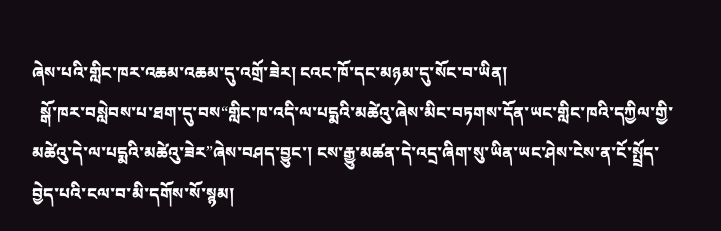ཞེས་པའི་གླིང་ཁར་འཆམ་འཆམ་དུ་འགྲོ་ཟེར། ངའང་ཁོ་དང་མཉམ་དུ་སོང་བ་ཡིན།
  སྒོ་ཁར་བསླེབས་པ་ཐག་དུ་བས“གླིང་ཁ་འདི་ལ་པདྨའི་མཚེའུ་ཞེས་མིང་བཏགས་དོན་ཡང་གླིང་ཁའི་དཀྱིལ་གྱི་མཚེའུ་དེ་ལ་པདྨའི་མཚེའུ་ཟེར”ཞེས་བཤད་བྱུང་། ངས་རྒྱུ་མཚན་དེ་འདྲ་ཞིག་སུ་ཡིན་ཡང་ཤེས་ངེས་ན་ངོ་སྤྲོད་བྱེད་པའི་ངལ་བ་མི་དགོས་སོ་སྙམ།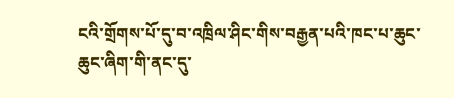ངའི་གྲོགས་པོ་དུ་བ་འཁྲིལ་ཤིང་གིས་བརྒྱན་པའི་ཁང་པ་ཆུང་ཆུང་ཞིག་གི་ནང་དུ་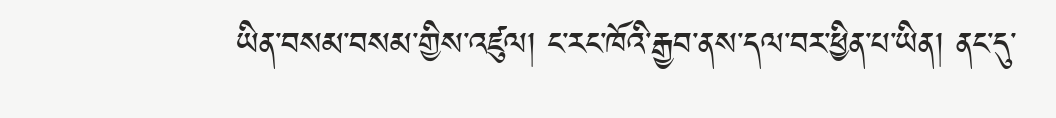ཡིན་བསམ་བསམ་གྱིས་འཛུལ། ང་རང་ཁོའི་རྒྱབ་ནས་དལ་བར་ཕྱིན་པ་ཡིན། ནང་དུ་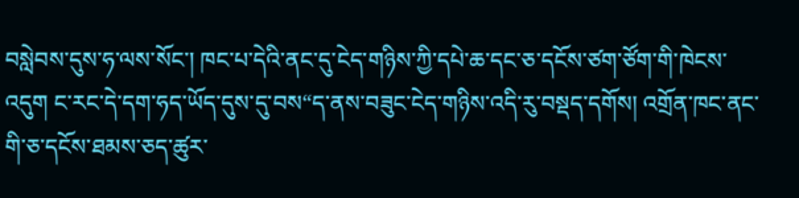བསླེབས་དུས་ཧ་ལས་སོང་། ཁང་པ་དེའི་ནང་དུ་ངེད་གཉིས་ཀྱི་དཔེ་ཆ་དང་ཅ་དངོས་ཙག་ཙོག་གི་ཁེངས་འདུག ང་རང་དེ་དག་ཧད་ཡོད་དུས་དུ་བས“ད་ནས་བཟུང་ངེད་གཉིས་འདི་རུ་བསྡད་དགོས། འགྲོན་ཁང་ནང་གི་ཅ་དངོས་ཐམས་ཅད་ཚུར་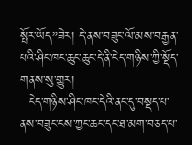སྤོར་ཡོད”ཟེར། དེ་ནས་བཟུང་ལོ་མས་བརྒྱན་པའི་ཤིང་ཁང་ཆུང་ཆུང་དེ་ནི་ངེད་གཉིས་ཀྱི་སྡོད་གནས་སུ་གྱུར།
  ངེད་གཉིས་ཤིང་ཁང་དེའི་ནང་དུ་བསྡད་པ་ནས་བཟུང་ངས་ཀྱང་ཆང་དང་ཐ་མག་བཅད་པ་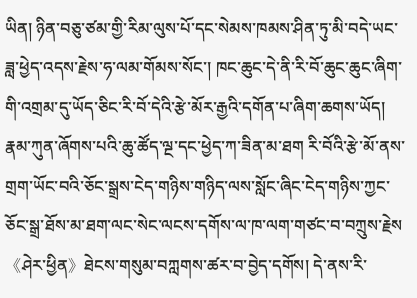ཡིན། ཉིན་བཅུ་ཙམ་གྱི་རིམ་ལུས་པོ་དང་སེམས་ཁམས་ཤིན་ཏུ་མི་བདེ་ཡང་ཟླ་ཕྱེད་འདས་རྗེས་ཧ་ལམ་གོམས་སོང་། ཁང་ཆུང་དེ་ནི་རི་བོ་ཆུང་ཆུང་ཞིག་གི་འགྲམ་དུ་ཡོད་ཅིང་རི་བོ་དེའི་རྩེ་མོར་རྒྱའི་དགོན་པ་ཞིག་ཆགས་ཡོད། རྣམ་ཀུན་ཞོགས་པའི་ཆུ་ཚོད་ལྔ་དང་ཕྱེད་ཀ་ཟིན་མ་ཐག རི་བོའི་རྩེ་མོ་ནས་གྲག་ཡོང་བའི་ཅོང་སྒྲས་ངེད་གཉིས་གཉིད་ལས་སློང་ཞིང་ངེད་གཉིས་ཀྱང་ཅོང་སྒྲ་ཐོས་མ་ཐག་ལང་སེང་ལངས་དགོས་ལ་ཁ་ལག་གཙང་བ་བཀྲུས་རྗེས《ཤེར་ཕྱིན》ཐེངས་གསུམ་བཀླགས་ཚར་བ་བྱེད་དགོས། དེ་ནས་རི་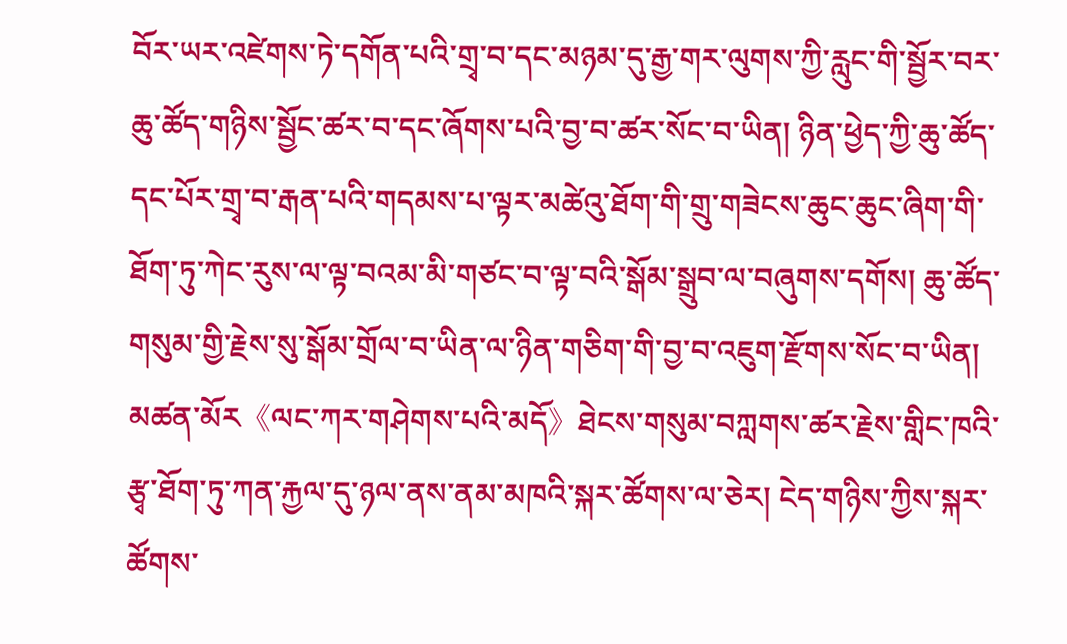བོར་ཡར་འཛེགས་ཏེ་དགོན་པའི་གྲྭ་བ་དང་མཉམ་དུ་རྒྱ་གར་ལུགས་ཀྱི་རླུང་གི་སྦྱོར་བར་ཆུ་ཚོད་གཉིས་སྦྱོང་ཚར་བ་དང་ཞོགས་པའི་བྱ་བ་ཚར་སོང་བ་ཡིན། ཉིན་ཕྱེད་ཀྱི་ཆུ་ཚོད་དང་པོར་གྲྭ་བ་རྒན་པའི་གདམས་པ་ལྟར་མཚེའུ་ཐོག་གི་གྲུ་གཟེངས་ཆུང་ཆུང་ཞིག་གི་ཐོག་ཏུ་ཀེང་རུས་ལ་ལྟ་བའམ་མི་གཙང་བ་ལྟ་བའི་སྒོམ་སྒྲུབ་ལ་བཞུགས་དགོས། ཆུ་ཚོད་གསུམ་གྱི་རྗེས་སུ་སྒོམ་གྲོལ་བ་ཡིན་ལ་ཉིན་གཅིག་གི་བྱ་བ་འཇུག་རྫོགས་སོང་བ་ཡིན། མཚན་མོར《ལང་ཀར་གཤེགས་པའི་མདོ》ཐེངས་གསུམ་བཀླགས་ཚར་རྗེས་གླིང་ཁའི་རྩྭ་ཐོག་ཏུ་ཀན་རྐྱལ་དུ་ཉལ་ནས་ནམ་མཁའི་སྐར་ཚོགས་ལ་ཅེར། ངེད་གཉིས་ཀྱིས་སྐར་ཚོགས་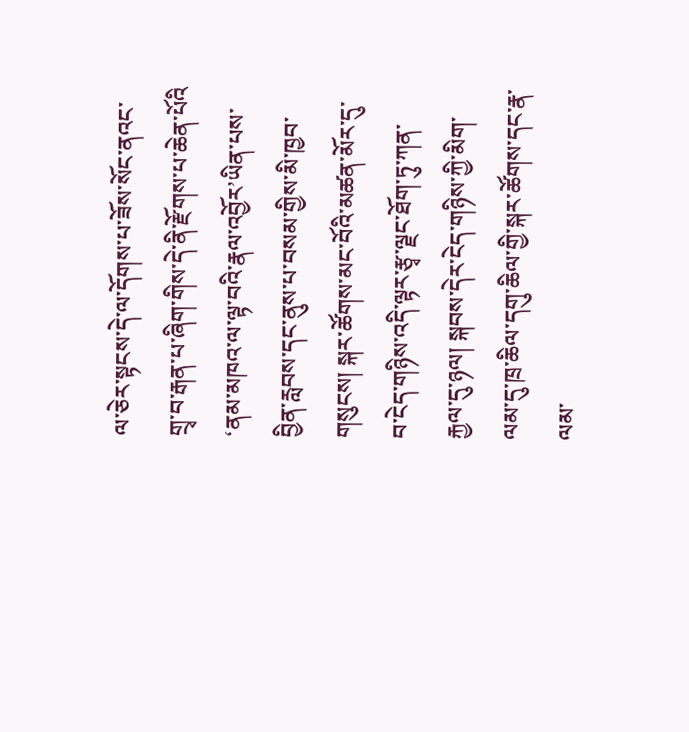ལ་ཅེར་སྟངས་དེ་ལ་དོགས་པ་ཟོས་སོང་ནའང་གྲྭ་བ་རྒན་པ་ཞིག་གིས་དེ་ནི་རྫོགས་པ་ཆེན་པོའི ‘ནམ་མཁའ་ལ་ལྟ་བའི་རྣལ་འབྱོར’ཡིན་པས་བྱིན་རླབས་དང་ནུས་པ་བསམ་གྱིས་མི་ཁྱབ་གསུངས། སྐར་ཚོགས་མང་བོའི་མཚན་མོར་དུ་བ་ངེད་གཉིས་འདི་ལྟར་རྩྭ་ལྗང་ཐོག་ཏུ་ཀན་རྐྱལ་དུ་ཉལ། སྐབས་དེར་ངེད་གཉིས་ཀྱི་མིག་ལམ་དུ་ཁྲ་ཆིལ་དགུ་ཆིལ་གྱི་སྐར་ཚོགས་དང་རྣ་ལམ་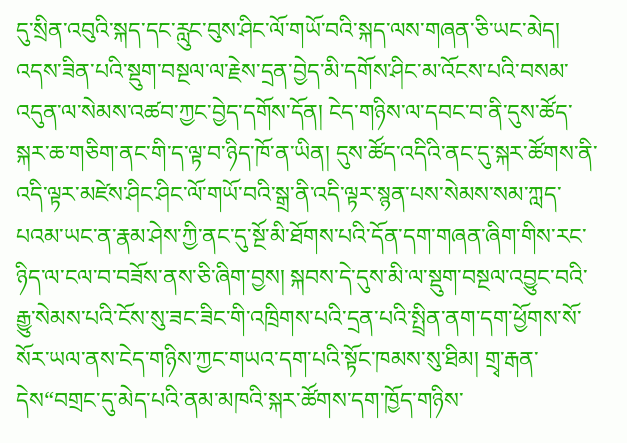དུ་སྲིན་འབུའི་སྐད་དང་རླུང་བུས་ཤིང་ལོ་གཡོ་བའི་སྐད་ལས་གཞན་ཅི་ཡང་མེད། འདས་ཟིན་པའི་སྡུག་བསྔལ་ལ་རྗེས་དྲན་བྱེད་མི་དགོས་ཤིང་མ་འོངས་པའི་བསམ་འདུན་ལ་སེམས་འཚབ་ཀྱང་བྱེད་དགོས་དོན། ངེད་གཉིས་ལ་དབང་བ་ནི་དུས་ཚོད་སྐར་ཆ་གཅིག་ནང་གི་ད་ལྟ་བ་ཉིད་ཁོ་ན་ཡིན། དུས་ཚོད་འདིའི་ནང་དུ་སྐར་ཚོགས་ནི་འདི་ལྟར་མཛེས་ཤིང་ཤིང་ལོ་གཡོ་བའི་སྒྲ་ནི་འདི་ལྟར་སྙན་པས་སེམས་སམ་ཀླད་པའམ་ཡང་ན་རྣམ་ཤེས་ཀྱི་ནང་དུ་སྔོ་མི་ཐོགས་པའི་དོན་དག་གཞན་ཞིག་གིས་རང་ཉིད་ལ་ངལ་བ་བཟོས་ནས་ཅི་ཞིག་བྱས། སྐབས་དེ་དུས་མི་ལ་སྡུག་བསྔལ་འབྱུང་བའི་རྒྱུ་སེམས་པའི་ངོས་སུ་ཟང་ཟིང་གི་འཁྲིགས་པའི་དྲན་པའི་སྤྲིན་ནག་དག་ཕྱོགས་སོ་སོར་ཡལ་ནས་ངེད་གཉིས་ཀྱང་གཡའ་དག་པའི་སྟོང་ཁམས་སུ་ཐིམ། གྲྭ་རྒན་དེས“བགྲང་དུ་མེད་པའི་ནམ་མཁའི་སྐར་ཚོགས་དག་ཁྱོད་གཉིས་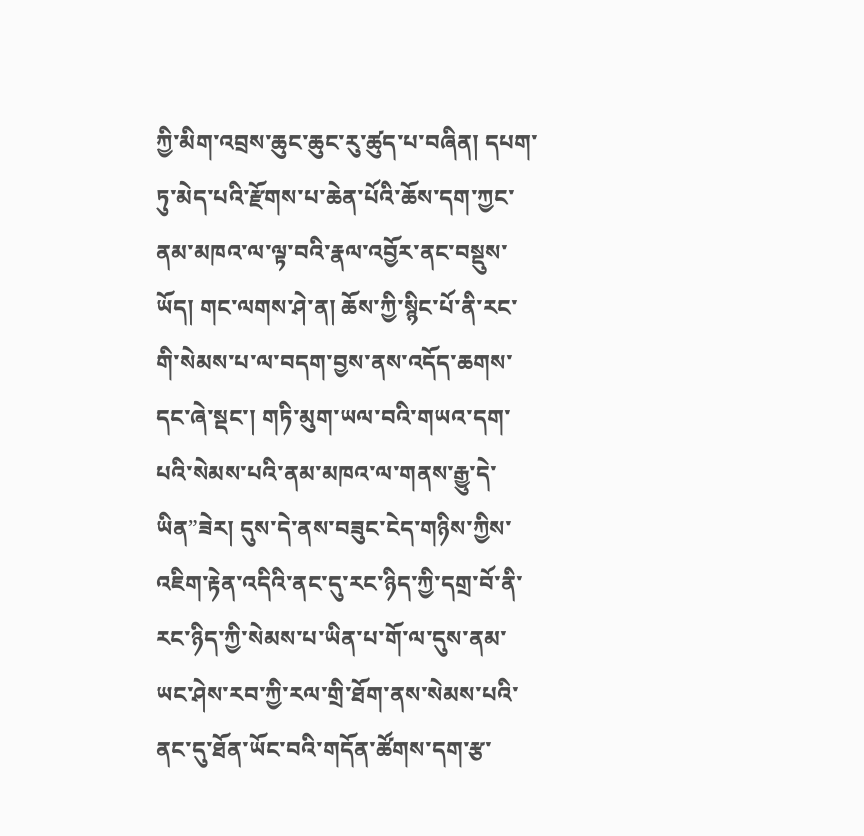ཀྱི་མིག་འབྲས་ཆུང་ཆུང་རུ་ཚུད་པ་བཞིན། དཔག་ཏུ་མེད་པའི་རྫོགས་པ་ཆེན་པོའི་ཆོས་དག་ཀྱང་ནམ་མཁའ་ལ་ལྟ་བའི་རྣལ་འབྱོར་ནང་བསྡུས་ཡོད། གང་ལགས་ཤེ་ན། ཆོས་ཀྱི་སྙིང་པོ་ནི་རང་གི་སེམས་པ་ལ་བདག་བྱས་ནས་འདོད་ཆགས་དང་ཞེ་སྡང་། གཏི་མུག་ཡལ་བའི་གཡའ་དག་པའི་སེམས་པའི་ནམ་མཁའ་ལ་གནས་རྒྱུ་དེ་ཡིན”ཟེར། དུས་དེ་ནས་བཟུང་ངེད་གཉིས་ཀྱིས་འཇིག་རྟེན་འདིའི་ནང་དུ་རང་ཉིད་ཀྱི་དགྲ་བོ་ནི་རང་ཉིད་ཀྱི་སེམས་པ་ཡིན་པ་གོ་ལ་དུས་ནམ་ཡང་ཤེས་རབ་ཀྱི་རལ་གྲི་ཐོག་ནས་སེམས་པའི་ནང་དུ་ཐོན་ཡོང་བའི་གདོན་ཚོགས་དག་རྩ་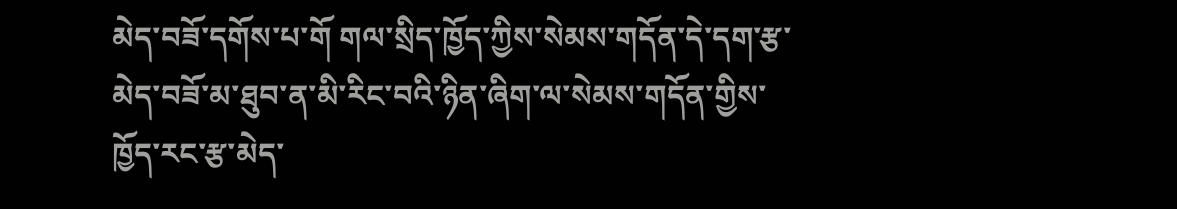མེད་བཟོ་དགོས་པ་གོ གལ་སྲིད་ཁྱོད་ཀྱིས་སེམས་གདོན་དེ་དག་རྩ་མེད་བཟོ་མ་ཐུབ་ན་མི་རིང་བའི་ཉིན་ཞིག་ལ་སེམས་གདོན་གྱིས་ཁྱོད་རང་རྩ་མེད་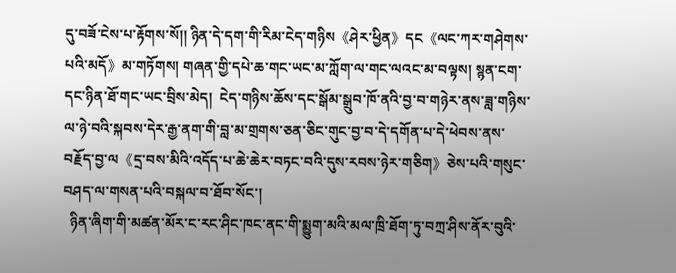དུ་བཟོ་ངེས་པ་རྟོགས་སོ།། ཉིན་དེ་དག་གི་རིམ་ངེད་གཉིས《ཤེར་ཕྱིན》དང《ལང་ཀར་གཤེགས་པའི་མདོ》མ་གཏོགས། གཞན་གྱི་དཔེ་ཆ་གང་ཡང་མ་ཀློག་ལ་གང་ལའང་མ་བལྟས། སྙན་ངག་དང་ཉིན་ཐོ་གང་ཡང་བྲིས་མེད།  ངེད་གཉིས་ཆོས་དང་སྒོམ་སྒྲུབ་ཁོ་ནའི་བྱ་བ་གཉེར་ནས་ཟླ་གཉིས་ལ་ཉེ་བའི་སྐབས་དེར་རྒྱ་ནག་གི་བླ་མ་གྲགས་ཅན་ཅིང་གུང་བྱ་བ་དེ་དགོན་པ་དེ་ཕེབས་ནས་བརྗོད་བྱ་ལ《དྲ་བས་མིའི་འདོད་པ་ཆེ་ཆེར་བཏང་བའི་དུས་རབས་ཉེར་གཅིག》ཅེས་པའི་གསུང་བཤད་ལ་གསན་པའི་བསྐལ་བ་ཐོབ་སོང་།
  ཉིན་ཞིག་གི་མཚན་མོར་ང་རང་ཤིང་ཁང་ནང་གི་སྨྱུག་མའི་མལ་ཁྲི་ཐོག་ཏུ་བཀྲ་ཤིས་ནོར་བུའི་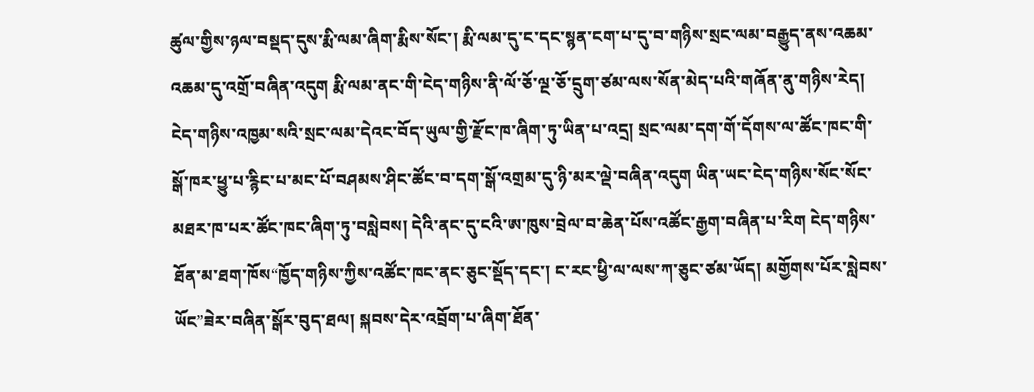ཚུལ་གྱིས་ཉལ་བསྡད་དུས་རྨི་ལམ་ཞིག་རྨིས་སོང་། རྨི་ལམ་དུ་ང་དང་སྙན་ངག་པ་དུ་བ་གཉིས་སྲང་ལམ་བརྒྱུད་ནས་འཆམ་འཆམ་དུ་འགྲོ་བཞིན་འདུག རྨི་ལམ་ནང་གི་ངེད་གཉིས་ནི་ལོ་ཅོ་ལྔ་ཅོ་དྲུག་ཙམ་ལས་སོན་མེད་པའི་གཞོན་ནུ་གཉིས་རེད། ངེད་གཉིས་འཁྱམ་སའི་སྲང་ལམ་དེའང་བོད་ཡུལ་གྱི་རྫོང་ཁ་ཞིག་ཏུ་ཡིན་པ་འདྲ། སྲང་ལམ་དག་གོ་དོགས་ལ་ཚོང་ཁང་གི་སྒོ་ཁར་ཕྱུ་པ་རྙིང་པ་མང་པོ་བཤམས་ཤིང་ཚོང་བ་དག་སྒོ་འགྲམ་དུ་ཉི་མར་ལྡེ་བཞིན་འདུག ཡིན་ཡང་ངེད་གཉིས་སོང་སོང་མཐར་ཁ་པར་ཚོང་ཁང་ཞིག་ཏུ་བསླེབས། དེའི་ནང་དུ་ངའི་ཨ་ཁུས་བྲེལ་བ་ཆེན་པོས་འཚོང་རྒྱག་བཞིན་པ་རིག ངེད་གཉིས་ཐོན་མ་ཐག་ཁོས“ཁྱོད་གཉིས་ཀྱིས་འཚོང་ཁང་ནང་ཅུང་སྡོད་དང་། ང་རང་ཕྱི་ལ་ལས་ཀ་ཅུང་ཙམ་ཡོད། མགྱོགས་པོར་སླེབས་ཡོང”ཟེར་བཞིན་སྒོར་བུད་ཐལ། སྐབས་དེར་འབྲོག་པ་ཞིག་ཐོན་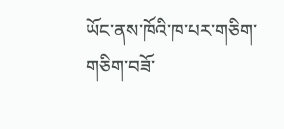ཡོང་ནས་ཁོའི་ཁ་པར་གཅིག་གཅིག་བཟོ་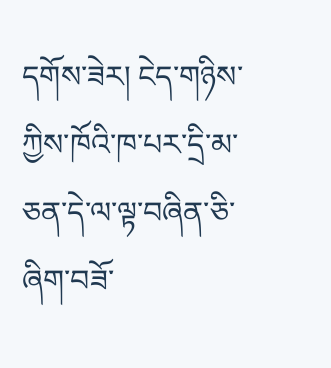དགོས་ཟེར། ངེད་གཉིས་ཀྱིས་ཁོའི་ཁ་པར་དྲི་མ་ཅན་དེ་ལ་ལྟ་བཞིན་ཅི་ཞིག་བཟོ་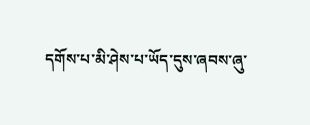དགོས་པ་མི་ཤེས་པ་ཡོད་དུས་ཞབས་ཞུ་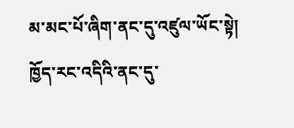མ་མང་པོ་ཞིག་ནང་དུ་འཛུལ་ཡོང་སྟེ། ཁྱོད་རང་འདིའི་ནང་དུ་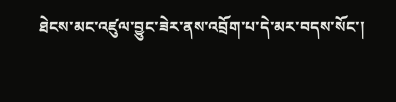ཐེངས་མང་འཛུལ་བྱུང་ཟེར་ནས་འབྲོག་པ་དེ་མར་བདས་སོང་།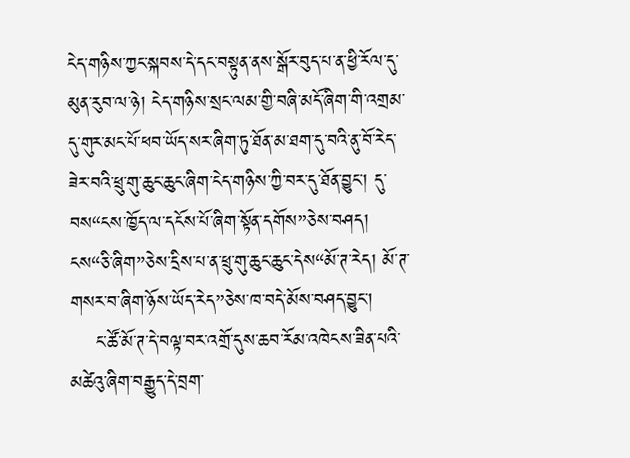ངེད་གཉིས་ཀྱང་སྐབས་དེ་དང་བསྟུན་ནས་སྒོར་བུད་པ་ན་ཕྱི་རོལ་དུ་མུན་རུབ་ལ་ཉེ། ངེད་གཉིས་སྲང་ལམ་གྱི་བཞི་མདོ་ཞིག་གི་འགྲམ་དུ་གུར་མང་པོ་ཕབ་ཡོད་སར་ཞིག་ཏུ་ཐོན་མ་ཐག་དུ་བའི་ནུ་བོ་རེད་ཟེར་བའི་ཕྲུ་གུ་ཆུང་ཆུང་ཞིག་ངེད་གཉིས་ཀྱི་བར་དུ་ཐོན་བྱུང་། དུ་བས“ངས་ཁྱོད་ལ་དངོས་པོ་ཞིག་སྟོན་དགོས”ཅེས་བཤད། ངས“ཅི་ཞིག”ཅེས་དྲིས་པ་ན་ཕྲུ་གུ་ཆུང་ཆུང་དེས“མོ་ཊ་རེད། མོ་ཊ་གསར་བ་ཞིག་ཉོས་ཡོད་རེད”ཅེས་ཁ་བདེ་མོས་བཤད་བྱུང་།
    ང་ཚོ་མོ་ཊ་དེ་བལྟ་བར་འགྲོ་དུས་ཆབ་རོམ་འཁེངས་ཟིན་པའི་མཚེའུ་ཞིག་བརྒྱུད་དེ་བྲག་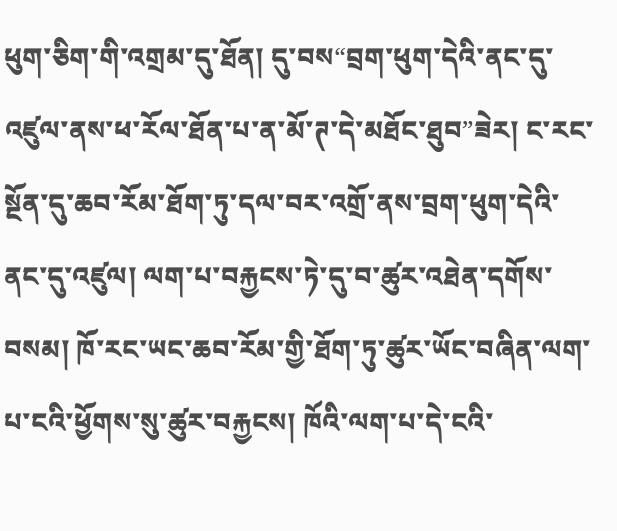ཕུག་ཅིག་གི་འགྲམ་དུ་ཐོན། དུ་བས“བྲག་ཕུག་དེའི་ནང་དུ་འཛུལ་ནས་ཕ་རོལ་ཐོན་པ་ན་མོ་ཊ་དེ་མཐོང་ཐུབ”ཟེར། ང་རང་སྔོན་དུ་ཆབ་རོམ་ཐོག་ཏུ་དལ་བར་འགྲོ་ནས་བྲག་ཕུག་དེའི་ནང་དུ་འཛུལ། ལག་པ་བརྐྱངས་ཏེ་དུ་བ་ཚུར་འཐེན་དགོས་བསམ། ཁོ་རང་ཡང་ཆབ་རོམ་གྱི་ཐོག་ཏུ་ཚུར་ཡོང་བཞིན་ལག་པ་ངའི་ཕྱོགས་སུ་ཚུར་བརྐྱངས། ཁོའི་ལག་པ་དེ་ངའི་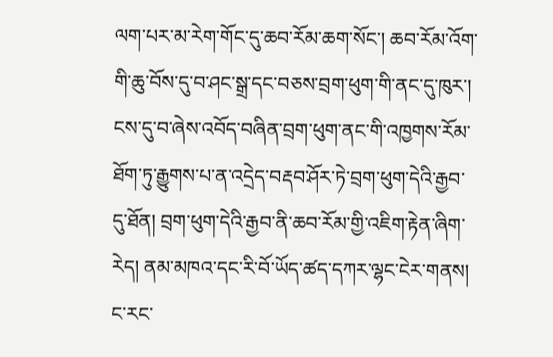ལག་པར་མ་རེག་གོང་དུ་ཆབ་རོམ་ཆག་སོང་། ཆབ་རོམ་འོག་གི་ཆུ་བོས་དུ་བ་ཤང་སྒྲ་དང་བཅས་བྲག་ཕུག་གི་ནང་དུ་ཁུར་། ངས་དུ་བ་ཞེས་འབོད་བཞིན་བྲག་ཕུག་ནང་གི་འཁྱགས་རོམ་ཐོག་ཏུ་རྒྱུགས་པ་ན་འདྲེད་བརྡབ་ཤོར་ཏེ་བྲག་ཕུག་དེའི་རྒྱབ་དུ་ཐོན། བྲག་ཕུག་དེའི་རྒྱབ་ནི་ཆབ་རོམ་གྱི་འཇིག་རྟེན་ཞིག་རེད། ནམ་མཁའ་དང་རི་བོ་ཡོད་ཚད་དཀར་ལྷང་ངེར་གནས། ང་རང་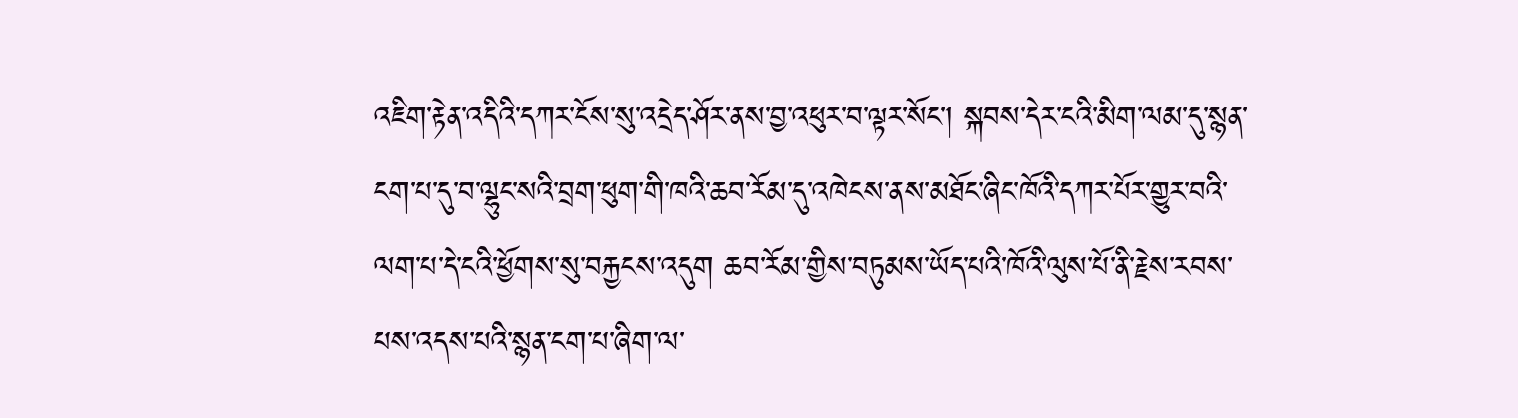འཇིག་རྟེན་འདིའི་དཀར་ངོས་སུ་འདྲེད་ཤོར་ནས་བྱ་འཕུར་བ་ལྟར་སོང་། སྐབས་དེར་ངའི་མིག་ལམ་དུ་སྙན་ངག་པ་དུ་བ་ལྷུང་སའི་བྲག་ཕུག་གི་ཁའི་ཆབ་རོམ་དུ་འཁེངས་ནས་མཐོང་ཞིང་ཁོའི་དཀར་པོར་གྱུར་བའི་ལག་པ་དེ་ངའི་ཕྱོགས་སུ་བརྐྱངས་འདུག ཆབ་རོམ་གྱིས་བཏུམས་ཡོད་པའི་ཁོའི་ལུས་པོ་ནི་རྗེས་རབས་པས་འདས་པའི་སྙན་ངག་པ་ཞིག་ལ་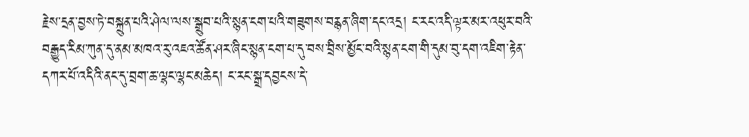རྗེས་དྲན་བྱས་ཏེ་བསྐྲུན་པའི་ཤེལ་ལས་སྒྲུབ་པའི་སྙན་ངག་པའི་གཟུགས་བརྙན་ཞིག་དང་འདྲ། ང་རང་འདི་ལྟར་མར་འཕུར་བའི་བརྒྱུད་རིམ་ཀུན་དུ་ནམ་མཁའ་རུ་འཇའ་ཚོན་ཤར་ཞིང་སྙན་ངག་པ་དུ་བས་བྲིས་མྱོང་བའི་སྙན་ངག་གི་དུམ་བུ་དག་འཇིག་རྟེན་དཀར་པོ་འདིའི་ནང་དུ་བྲག་ཆ་ལྷང་ལྷང་མཆེད། ང་རང་སྒྲ་དབྱངས་དེ་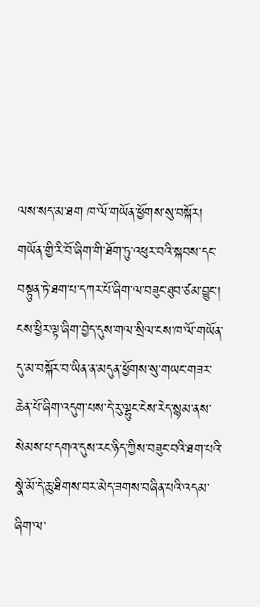ལས་སད་མ་ཐག ཁ་ལོ་གཡོན་ཕྱོགས་སུ་བསྐོར། གཡོན་གྱི་རི་བོ་ཞིག་གི་ཐོག་ཏུ་འཕུར་བའི་སྐབས་དང་བསྟུན་ཏེ་ཐག་པ་དཀར་པོ་ཞིག་ལ་བཟུང་ཐུབ་ཙམ་བྱུང་། ངས་ཕྱིར་ལྟ་ཞིག་བྱེད་དུས་གལ་སྲིལ་ངས་ཁ་ལོ་གཡོན་དུ་མ་བསྐོར་བ་ཡིན་ན་མདུན་ཕྱོགས་སུ་གཡང་གཟར་ཆེན་པོ་ཞིག་འདུག་པས་དེ་རུ་ལྷུང་ངེས་རེད་སྙམ་ནས་སེམས་པ་དགའ་དུས་རང་ཉིད་ཀྱིས་བཟུང་བའི་ཐག་པའི་སྣེ་མོ་དེ་ཆུ་ཐིགས་བར་མེད་ཟགས་བཞིན་པའི་འདམ་ཞིག་ལ་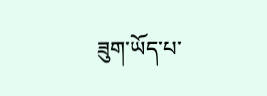ཟུག་ཡོད་པ་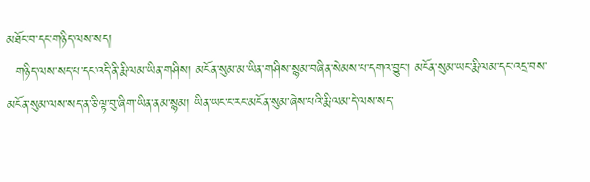མཐོང་བ་དང་གཉིད་ལས་སད།
  གཉིད་ལས་སད་པ་དང་འདི་ནི་རྨི་ལམ་ཡིན་གཤིས། མངོན་སུམ་མ་ཡིན་གཤིས་སྙམ་བཞིན་སེམས་པ་དགའ་བྱུང་། མངོན་སུམ་ཡང་རྨི་ལམ་དང་འདྲ་བས་མངོན་སུམ་ལས་སད་ན་ཅི་ལྟ་བུ་ཞིག་ཡིན་ནམ་སྙམ། ཡིན་ཡང་ང་རང་མངོན་སུམ་ཞེས་པའི་རྨི་ལམ་དེ་ལས་སད་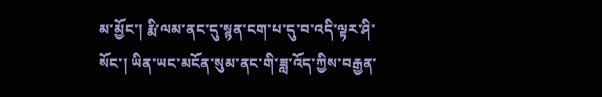མ་མྱོང་། རྨི་ལམ་ནང་དུ་སྙན་ངག་པ་དུ་བ་འདི་ལྟར་ཤི་སོང་། ཡིན་ཡང་མངོན་སུམ་ནང་གི་ཟླ་འོད་ཀྱིས་བརྒྱན་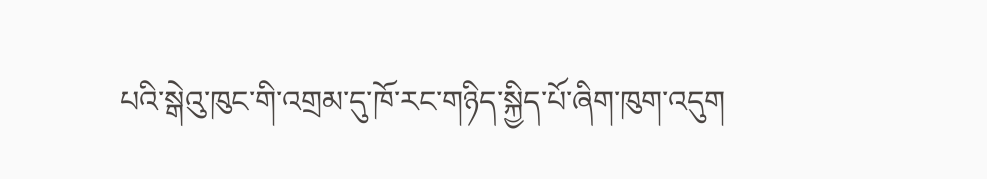པའི་སྒེའུ་ཁུང་གི་འགྲམ་དུ་ཁོ་རང་གཉིད་སྐྱིད་པོ་ཞིག་ཁུག་འདུག